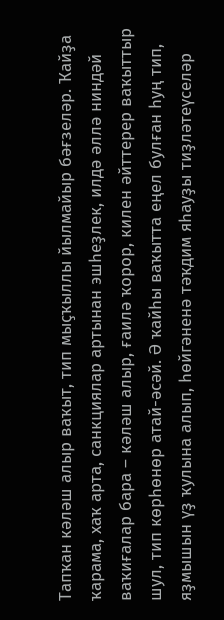Тапҡан кәләш алыр ваҡыт, тип мыҫҡыллы йылмайыр бәғзеләр. Ҡайҙа ҡарама, хаҡ арта, санкциялар артынан эшһеҙлек, илдә әллә ниндәй ваҡиғалар бара – кәләш алыр, ғаилә ҡорор, килен әйттерер ваҡыттыр шул, тип көрһөнөр атай-әсәй. Ә ҡайһы ваҡытта еңел булған һуң тип, яҙмышын үҙ ҡулына алып, һөйгәненә тәҡдим яһауҙы тиҙләтеүселәр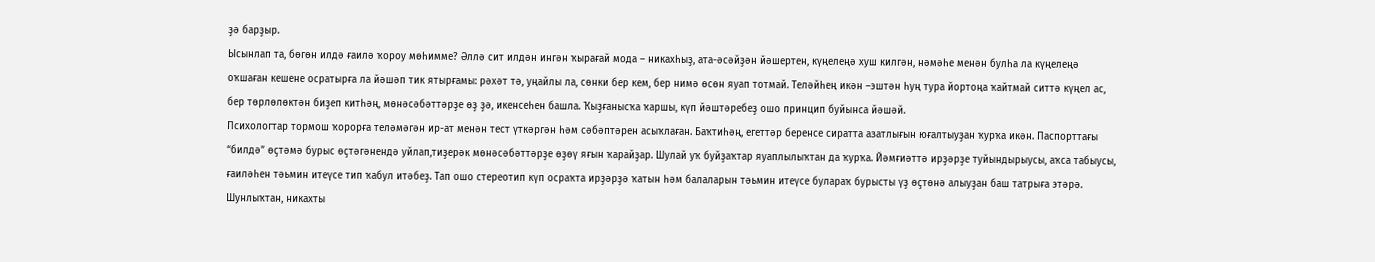ҙә барҙыр.
Ысынлап та, бөгөн илдә ғаилә ҡороу мөһимме? Әллә сит илдән ингән ҡырағай мода – никахһыҙ, ата-әсәйҙән йәшертен, күңелеңә хуш килгән, нәмәһе менән булһа ла күңелеңә оҡшаған кешене осратырға ла йәшәп тик ятырғамы: рәхәт тә, уңайлы ла, сөнки бер кем, бер нимә өсөн яуап тотмай. Теләйһең икән –эштән һуң тура йортоңа ҡайтмай ситтә күңел ас, бер төрлөлөктән биҙеп китһәң, мөнәсәбәттәрҙе өҙ ҙә, икенсеһен башла. Ҡыҙғанысҡа ҡаршы, күп йәштәребеҙ ошо принцип буйынса йәшәй.
Психологтар тормош ҡорорға теләмәгән ир-ат менән тест үткәргән һәм сәбәптәрен асыҡлаған. Баҡтиһәң, егеттәр беренсе сиратта азатлығын юғалтыуҙан ҡурҡа икән. Паспорттағы “билдә” өҫтәмә бурыс өҫтәгәнендә уйлап,тиҙерәк мөнәсәбәттәрҙе өҙөү яғын ҡарайҙар. Шулай уҡ буйҙаҡтар яуаплылыҡтан да ҡурҡа. Йәмғиәттә ирҙәрҙе туйындырыусы, аҡса табыусы, ғаиләһен тәьмин итеүсе тип ҡабул итәбеҙ. Тап ошо стереотип күп осраҡта ирҙәрҙә ҡатын һәм балаларын тәьмин итеүсе булараҡ бурысты үҙ өҫтөнә алыуҙан баш татрыға этәрә. Шунлыҡтан, никахты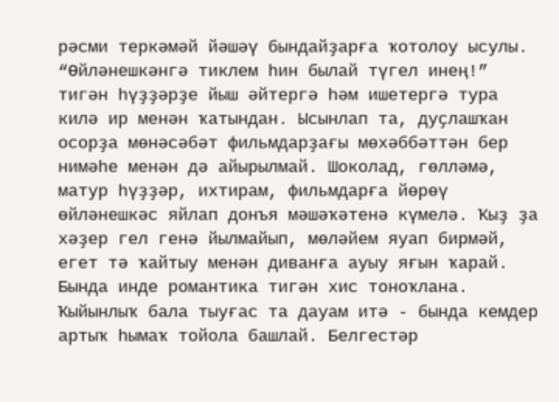рәсми теркәмәй йәшәү бындайҙарға ҡотолоу ысулы.
“Өйләнешкәнгә тиклем һин былай түгел инең!” тигән һүҙҙәрҙе йыш әйтергә һәм ишетергә тура килә ир менән ҡатындан. Ысынлап та, дуҫлашҡан осорҙа мөнәсәбәт фильмдарҙағы мөхәббәттән бер нимәһе менән дә айырылмай. Шоколад, гөлләмә, матур һүҙҙәр, ихтирам, фильмдарға йөрөү өйләнешкәс яйлап донъя мәшәҡәтенә күмелә. Ҡыҙ ҙа хәҙер гел генә йылмайып, мөләйем яуап бирмәй, егет тә ҡайтыу менән диванға ауыу яғын ҡарай. Бында инде романтика тигән хис тоноҡлана. Ҡыйынлыҡ бала тыуғас та дауам итә - бында кемдер артыҡ һымаҡ тойола башлай. Белгестәр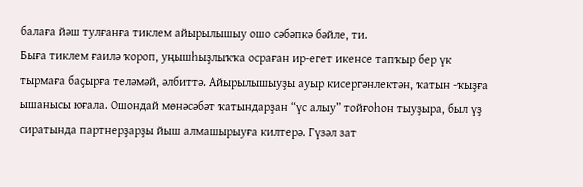балаға йәш тулғанға тиклем айырылышыу ошо сәбәпкә бәйле, ти.
Быға тиклем ғаилә ҡороп, уңышһыҙлыҡҡа осраған ир-егет икенсе тапҡыр бер үк тырмаға баҫырға теләмәй, әлбиттә. Айырылышыуҙы ауыр кисергәнлектән, ҡатын -ҡыҙға ышанысы юғала. Ошондай мөнәсәбәт ҡатындарҙан “үс алыу” тойғоһон тыуҙыра, был үҙ сиратында партнерҙарҙы йыш алмашырыуға килтерә. Гүзәл зат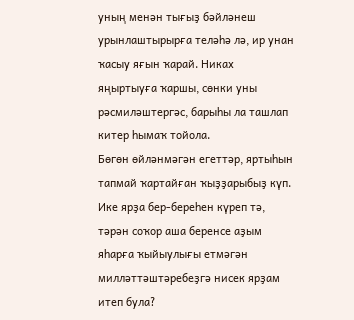уның менән тығыҙ бәйләнеш урынлаштырырға теләһә лә, ир унан ҡасыу яғын ҡарай. Никах яңыртыуға ҡаршы, сөнки уны рәсмиләштергәс, барыһы ла ташлап китер һымаҡ тойола.
Бөгөн өйләнмәгән егеттәр, яртыһын тапмай ҡартайған ҡыҙҙарыбыҙ күп. Ике ярҙа бер-береһен күреп тә, тәрән соҡор аша беренсе аҙым яһарға ҡыйыулығы етмәгән милләттәштәребеҙгә нисек ярҙам итеп була?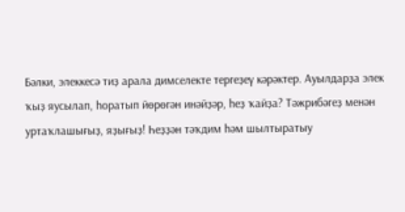Бәлки, элеккесә тиҙ арала димселекте тергеҙеү кәрәктер. Ауылдарҙа элек ҡыҙ яусылап, һоратып йөрөгән инәйҙәр, һеҙ ҡайҙа? Тәжрибәгеҙ менән уртаҡлашығыҙ, яҙығыҙ! Һеҙҙән тәҡдим һәм шылтыратыу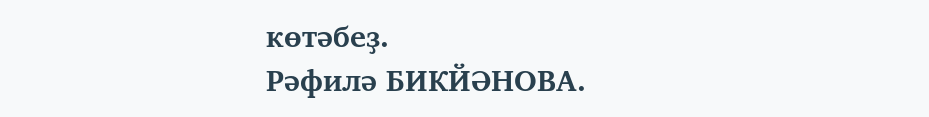көтәбеҙ.
Рәфилә БИКЙӘНОВА.